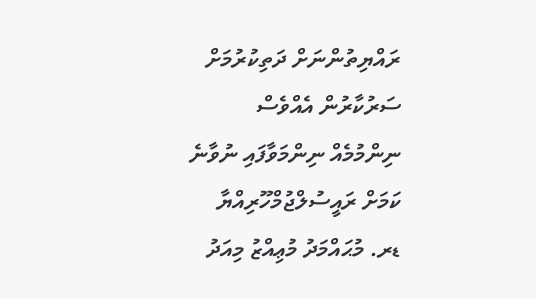ރައްޔިތުންނަށް ދަތިކުރުމަށް ސަރުކާރުން އެއްވެސް ނިންމުމެއް ނިންމަވާފައި ނުވާނެ ކަމަށް ރައީސުލްޖުމްހޫރިއްޔާ ޑރ. މުޙައްމަދު މުޢިއްޒު މިއަދު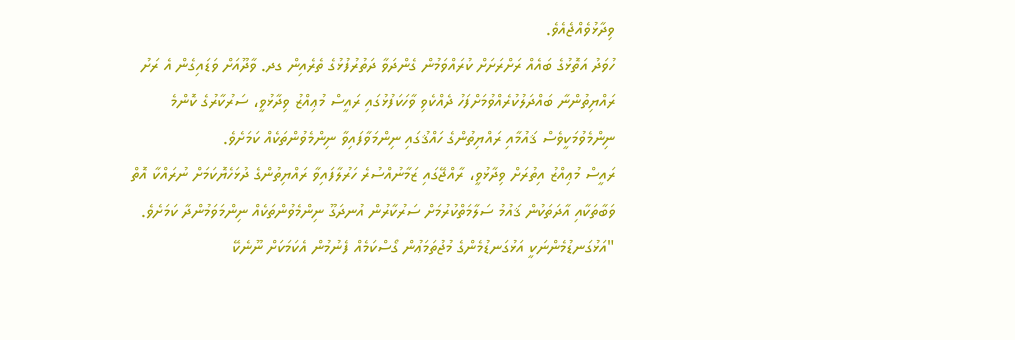ވިދާޅުވެއްޖެއެވެ.
ހުވަދު އަތޮޅުގެ ބައެއް ރަށްރަށަށް ކުރައްވަމުން ގެންދަވާ ދަތުރުފުޅުގެ ތެރެއިން ގދ. ވާދޫއަށް ވަޑައިގެން އެ ރަށު ރައްޔިތުންނާ ބައްދަލުކުރެއްވުމަށްފަހު ދެއްކެވި ވާހަކަފުޅުގައި ރައީސް މުޢިއްޒު ވިދާޅުވީ، ސަރުކާރުގެ ކޮންމެ ނިންމެވުމަކީވެސް ޤައުމާއި ރައްޔިތުންގެ ހައްޤުގައި ނިންމަވާފައިވާ ނިންމެވުންތަކެއް ކަމަށެވެ.
ރައީސް މުޢިއްޒު އިތުރަށް ވިދާޅުވީ، ރާއްޖޭގައި ޒަމާނުއްސުރެ ހަރުލާފައިވާ ރައްޔިތުންގެ ދުޅަހެޔޮކަމަށް ނުރައްކާ އޮތް ވަބާތަކާއި އާދަތަކުން ޤައުމު ސަލާމަތްކުރުމަށް ސަރުކާރުން އުނދަގޫ ނިންމެވުންތަކެއް ނިންމަވަމުންދާ ކަމަށެވެ.
"އަޅުގަނޑުމެންނަކީ އަޅުގަނޑުމެންގެ މުޖުތަމަޢުން ގޯސްކަމެއް ފެނުމުން އެކަމަކަށް ނޫނެކޭ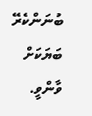ބުނަންކެރޭ ބަޔަކަށް ވާންވީ.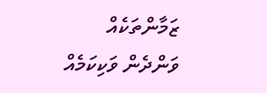ޒަމާންތަކެއް ވަންދެން ވަކިކަމެއް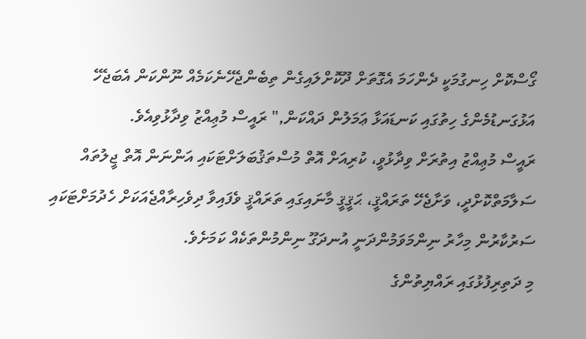ގޯސްކޮށް ހިނގުމަކީ ދެންހަމަ އެގޮތަށް ދޫކޮށްލައިގެން ތިބެންޖެހޭނެކަމެއް ނޫންކަން އެބަޖެހޭ އަޅުގަނޑުމެންގެ ހިތުގައި ކަނޑައަޅާ ޢަމަލުން ދައްކަން," ރައީސް މުޢިއްޒު ވިދާޅުވިއެވެ.
ރައީސް މުޢިއްޒު އިތުރަށް ވިދާޅުވީ، ކުރިއަށް އޮތް މުސްތަޤުބަލަށްޓަކައި އަންނަން އޮތް ޖީލުތައް ސަލާމަތްކޮށްދީ، ވަށާޖެހޭ ތަރައްޤީ، ޙަޤީޤީ މާނައިގައި ތަރައްޤީ ވެފައިވާ ދިވެހިރާއްޖެއަކަށް ހެދުމަށްޓަކައި ސަރުކާރުން މިހާރު ނިންމަވަމުންދަނީ އުނދަގޫ ނިންމުންތަކެއް ކަމަށެވެ.
މި ދަތިރިފުޅުގައި ރައްޔިތުންގެ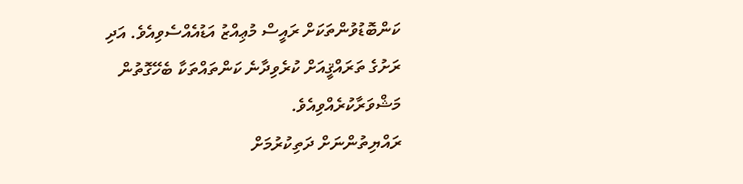ކަންބޮޑުވުންތަކަށް ރައީސް މުޢިއްޒު އަޑުއެއްސެވިއެވެ. އަދި ރަށުގެ ތަރައްޤީއަށް ކުރެވިދާނެ ކަންތައްތަކާ ބެހޭގޮތުން މަޝްވަރާކުރެއްވިއެވެ.
ރައްޔިތުންނަށް ދަތިކުރުމަށް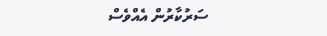ސަރުކާރުން އެއްވެސް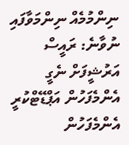ނިންމުމެއް ނިންމަވާފައި ނުވާނެ: ރައީސް
އަރުޝީފަށް ނެގީ
އެންމެފަހުން އަޕްޑޭޓްކުރީ
އެންމެފަހުން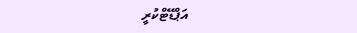އަޕްޑޭޓްކުރީ